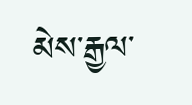མེས་རྒྱལ་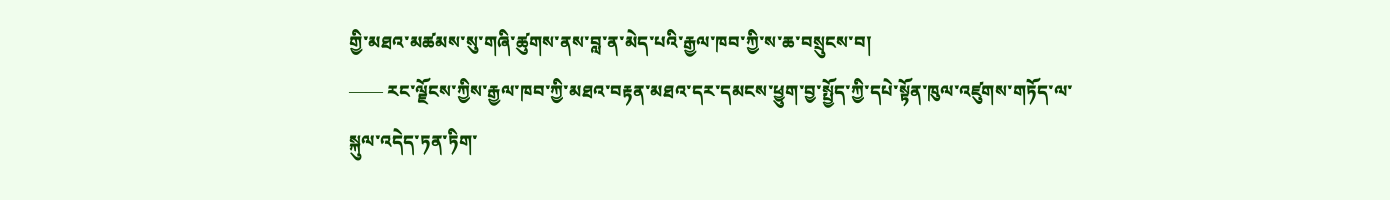གྱི་མཐའ་མཚམས་སུ་གཞི་ཚུགས་ནས་བླ་ན་མེད་པའི་རྒྱལ་ཁབ་ཀྱི་ས་ཆ་བསྲུངས་བ།
—— རང་ལྗོངས་ཀྱིས་རྒྱལ་ཁབ་ཀྱི་མཐའ་བརྟན་མཐའ་དར་དམངས་ཕྱུག་བྱ་སྤྱོད་ཀྱི་དཔེ་སྟོན་ཁུལ་འཛུགས་གཏོད་ལ་སྐུལ་འདེད་ཏན་ཏིག་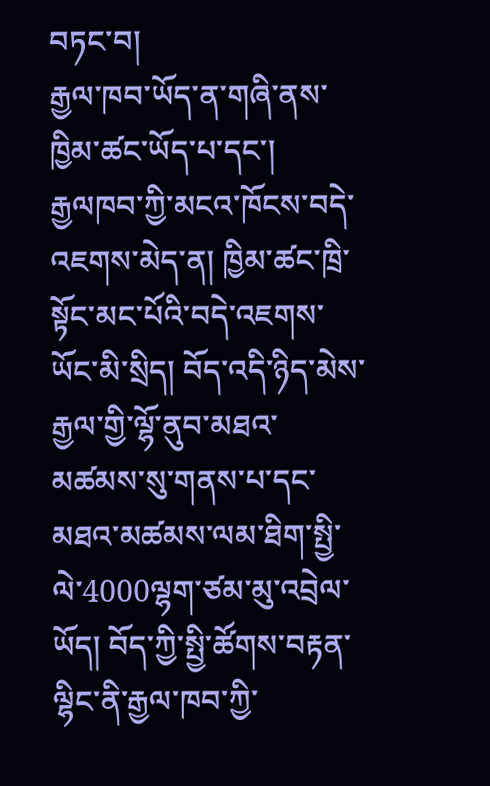བཏང་བ།
རྒྱལ་ཁབ་ཡོད་ན་གཞི་ནས་ཁྱིམ་ཚང་ཡོད་པ་དང་། རྒྱལཁབ་ཀྱི་མངའ་ཁོངས་བདེ་འཇགས་མེད་ན། ཁྱིམ་ཚང་ཁྲི་སྟོང་མང་པོའི་བདེ་འཇགས་ཡོང་མི་སྲིད། བོད་འདི་ཉིད་མེས་རྒྱལ་གྱི་ལྷོ་ནུབ་མཐའ་མཚམས་སུ་གནས་པ་དང་མཐའ་མཚམས་ལམ་ཐིག་སྤྱི་ལེ་4000ལྷག་ཙམ་མུ་འབྲེལ་ཡོད། བོད་ཀྱི་སྤྱི་ཚོགས་བརྟན་ལྷིང་ནི་རྒྱལ་ཁབ་ཀྱི་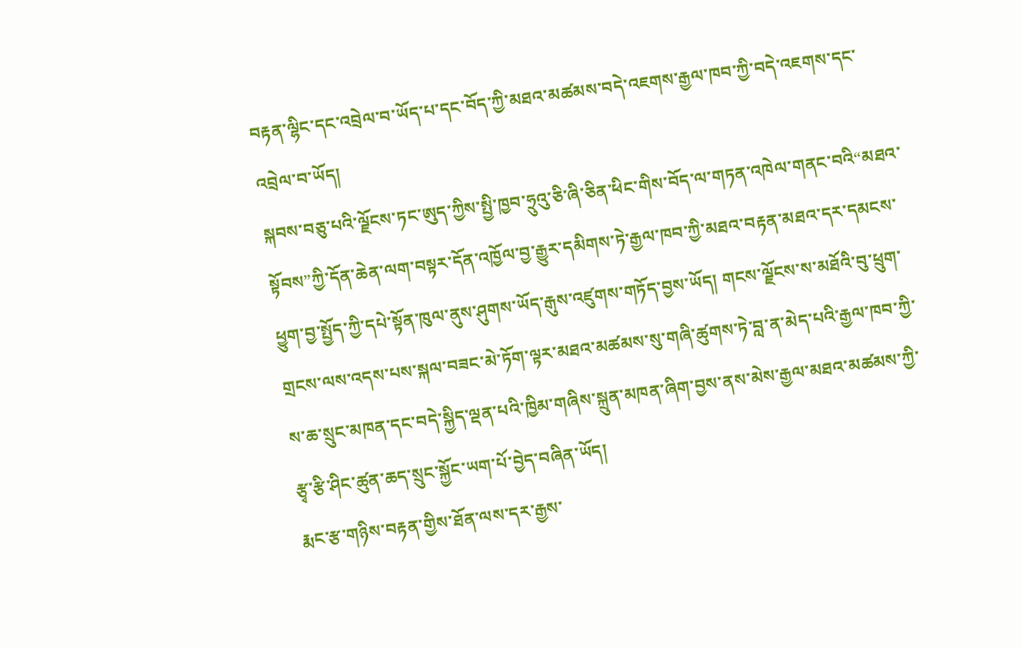བརྟན་ལྷིང་དང་འབྲེལ་བ་ཡོད་པ་དང་བོད་ཀྱི་མཐའ་མཚམས་བདེ་འཇགས་རྒྱལ་ཁབ་ཀྱི་བདེ་འཇགས་དང་འབྲེལ་བ་ཡོད།
སྐབས་བཅུ་པའི་ལྗོངས་ཏང་ཨུད་ཀྱིས་སྤྱི་ཁྱབ་ཧྲུའུ་ཅི་ཞི་ཅིན་ཕིང་གིས་བོད་ལ་གཏན་འཁེལ་གནང་བའི“མཐའ་སྟོབས”ཀྱི་དོན་ཆེན་ལག་བསྟར་དོན་འཁྱོལ་བྱ་རྒྱུར་དམིགས་ཏེ་རྒྱལ་ཁབ་ཀྱི་མཐའ་བརྟན་མཐའ་དར་དམངས་ཕྱུག་བྱ་སྤྱོད་ཀྱི་དཔེ་སྟོན་ཁུལ་ནུས་ཤུགས་ཡོད་རྒུས་འཛུགས་གཏོད་བྱས་ཡོད། གངས་ལྗོངས་ས་མཐོའི་བུ་ཕྲུག་གྲངས་ལས་འདས་པས་སྐལ་བཟང་མེ་ཏོག་ལྟར་མཐའ་མཚམས་སུ་གཞི་ཚུགས་ཏེ་བླ་ན་མེད་པའི་རྒྱལ་ཁབ་ཀྱི་ས་ཆ་སྲུང་མཁན་དང་བདེ་སྐྱིད་ལྡན་པའི་ཁྱིམ་གཞིས་སྐྲུན་མཁན་ཞིག་བྱས་ནས་མེས་རྒྱལ་མཐའ་མཚམས་ཀྱི་རྩྭ་རྩི་ཤིང་ཚུན་ཆད་སྲུང་སྐྱོང་ཡག་པོ་བྱེད་བཞིན་ཡོད།
རྨང་རྩ་གཉིས་བརྟན་གྱིས་ཐོན་ལས་དར་རྒྱས་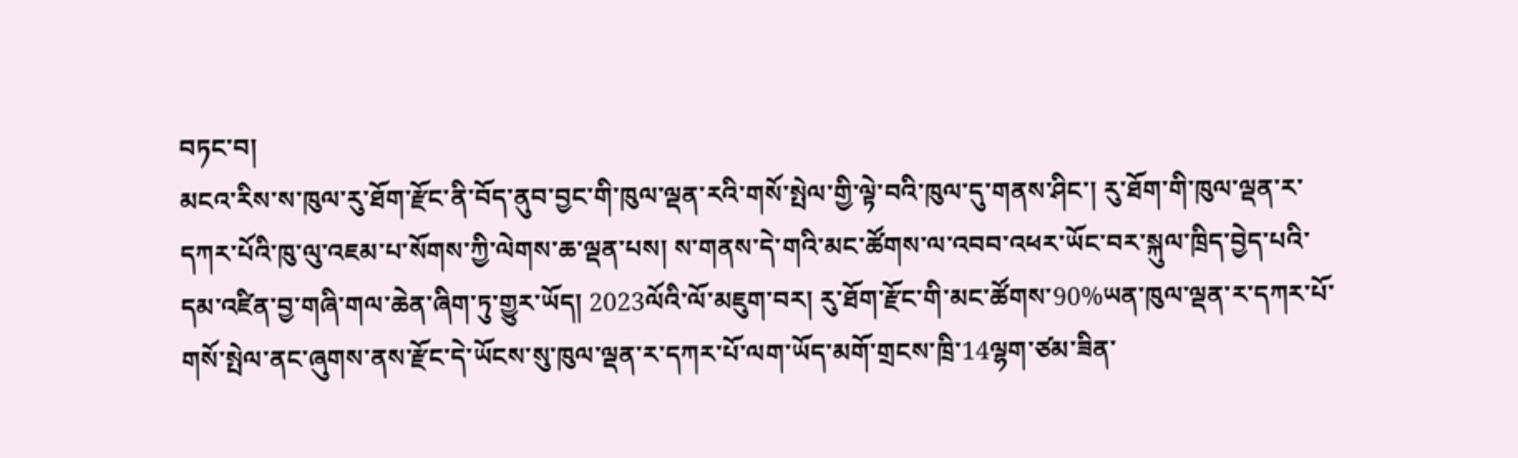བཏང་བ།
མངའ་རིས་ས་ཁུལ་རུ་ཐོག་རྫོང་ནི་བོད་ནུབ་བྱང་གི་ཁུལ་ལྡན་རའི་གསོ་སྤེལ་གྱི་ལྟེ་བའི་ཁུལ་དུ་གནས་ཤིང་། རུ་ཐོག་གི་ཁུལ་ལྡན་ར་དཀར་པོའི་ཁུ་ལུ་འཇམ་པ་སོགས་ཀྱི་ལེགས་ཆ་ལྡན་པས། ས་གནས་དེ་གའི་མང་ཚོགས་ལ་འབབ་འཕར་ཡོང་བར་སྐུལ་ཁྲིད་བྱེད་པའི་དམ་འཛིན་བྱ་གཞི་གལ་ཆེན་ཞིག་ཏུ་གྱུར་ཡོད། 2023ལོའི་ལོ་མཇུག་བར། རུ་ཐོག་རྫོང་གི་མང་ཚོགས་90%ཡན་ཁུལ་ལྡན་ར་དཀར་པོ་གསོ་སྤེལ་ནང་ཞུགས་ནས་རྫོང་དེ་ཡོངས་སུ་ཁུལ་ལྡན་ར་དཀར་པོ་ལག་ཡོད་མགོ་གྲངས་ཁྲི་14ལྷག་ཙམ་ཟིན་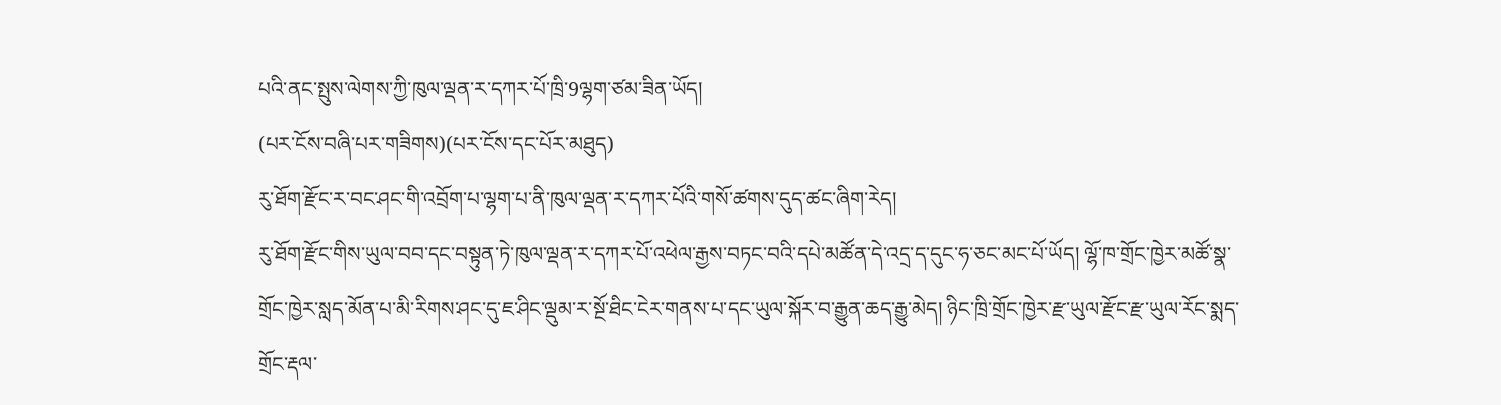པའི་ནང་སྤུས་ལེགས་ཀྱི་ཁུལ་ལྡན་ར་དཀར་པོ་ཁྲི་9ལྷག་ཙམ་ཟིན་ཡོད།
(པར་ངོས་བཞི་པར་གཟིགས)(པར་ངོས་དང་པོར་མཐུད)
རུ་ཐོག་རྫོང་ར་བང་ཤང་གི་འབྲོག་པ་ལྷག་པ་ནི་ཁུལ་ལྡན་ར་དཀར་པོའི་གསོ་ཚགས་དུད་ཚང་ཞིག་རེད།
རུ་ཐོག་རྫོང་གིས་ཡུལ་བབ་དང་བསྟུན་ཏེ་ཁུལ་ལྡན་ར་དཀར་པོ་འཕེལ་རྒྱས་བཏང་བའི་དཔེ་མཚོན་དེ་འདྲ་ད་དུང་ཧ་ཅང་མང་པོ་ཡོད། ལྷོ་ཁ་གྲོང་ཁྱེར་མཚོ་སྣ་གྲོང་ཁྱེར་སླད་མོན་པ་མི་རིགས་ཤང་དུ་ཇ་ཤིང་ལྡུམ་ར་སྔོ་ཐིང་ངེར་གནས་པ་དང་ཡུལ་སྐོར་བ་རྒྱུན་ཆད་རྒྱུ་མེད། ཉིང་ཁྲི་གྲོང་ཁྱེར་རྫ་ཡུལ་རྫོང་རྫ་ཡུལ་རོང་སྨད་གྲོང་རྡལ་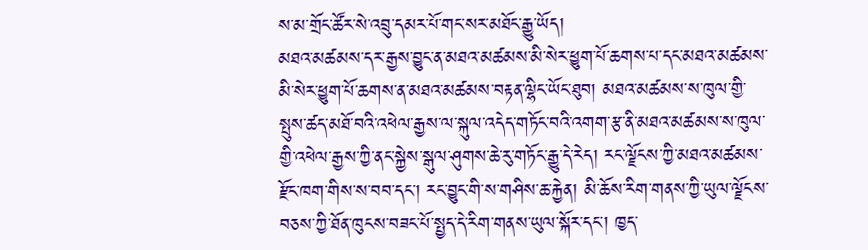ས་མ་གྲོང་ཚོར་སེ་འབྲུ་དམར་པོ་གང་སར་མཐོང་རྒྱུ་ཡོད།
མཐའ་མཚམས་དར་རྒྱས་བྱུང་ན་མཐའ་མཚམས་མི་སེར་ཕྱུག་པོ་ཆགས་པ་དང་མཐའ་མཚམས་མི་སེར་ཕྱུག་པོ་ཆགས་ན་མཐའ་མཚམས་བརྟན་ལྷིང་ཡོང་ཐུབ། མཐའ་མཚམས་ས་ཁུལ་གྱི་སྤུས་ཚད་མཐོ་བའི་འཕེལ་རྒྱས་ལ་སྐུལ་འདེད་གཏོང་བའི་འགག་རྩ་ནི་མཐའ་མཚམས་ས་ཁུལ་གྱི་འཕེལ་རྒྱས་ཀྱི་ནང་སྐྱེས་སྒུལ་ཤུགས་ཆེ་རུ་གཏོང་རྒྱུ་དེ་རེད། རང་ལྗོངས་ཀྱི་མཐའ་མཚམས་རྫོང་ཁག་གིས་ས་བབ་དང་། རང་བྱུང་གི་ས་གཤིས་ཆ་རྐྱེན། མི་ཆོས་རིག་གནས་ཀྱི་ཡུལ་ལྗོངས་བཅས་ཀྱི་ཐོན་ཁུངས་བཟང་པོ་སྤྱད་དེ་རིག་གནས་ཡུལ་སྐོར་དང་། ཁྱད་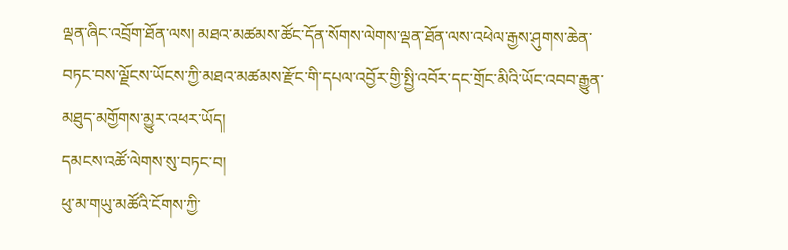ལྡན་ཞིང་འབྲོག་ཐོན་ལས། མཐའ་མཚམས་ཚོང་དོན་སོགས་ལེགས་ལྡན་ཐོན་ལས་འཕེལ་རྒྱས་ཤུགས་ཆེན་བཏང་བས་ལྗོངས་ཡོངས་ཀྱི་མཐའ་མཚམས་རྫོང་གི་དཔལ་འབྱོར་གྱི་སྤྱི་འབོར་དང་གྲོང་མིའི་ཡོང་འབབ་རྒྱུན་མཐུད་མགྱོགས་མྱུར་འཕར་ཡོད།
དམངས་འཚོ་ལེགས་སུ་བཏང་བ།
ཕུ་མ་གཡུ་མཚོའི་ངོགས་ཀྱི་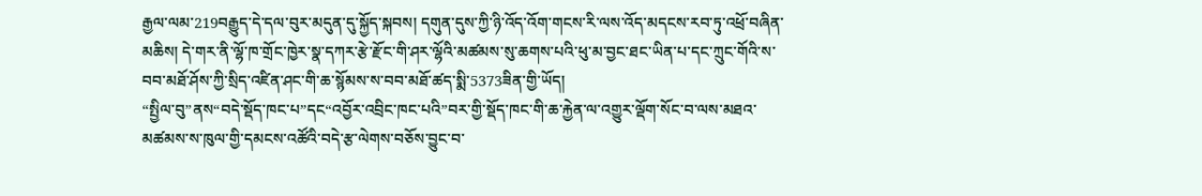རྒྱལ་ལམ་219བརྒྱུད་དེ་དལ་བུར་མདུན་དུ་སྐྱོད་སྐབས། དགུན་དུས་ཀྱི་ཉི་འོད་འོག་གངས་རི་ལས་འོད་མདངས་རབ་ཏུ་འཕྲོ་བཞིན་མཆིས། དེ་གར་ནི་ལྷོ་ཁ་གྲོང་ཁྱེར་སྣ་དཀར་རྩེ་རྫོང་གི་ཤར་ལྷོའི་མཚམས་སུ་ཆགས་པའི་ཕུ་མ་བྱང་ཐང་ཡིན་པ་དང་ཀྲུང་གོའི་ས་བབ་མཐོ་ཤོས་ཀྱི་སྲིད་འཛིན་ཤང་གི་ཆ་སྙོམས་ས་བབ་མཐོ་ཚད་སྨི་5373ཟིན་གྱི་ཡོད།
“སྤྱིལ་བུ”ནས“བདེ་སྡོད་ཁང་པ”དང“འབྱོར་འབྲིང་ཁང་པའི”བར་གྱི་སྡོད་ཁང་གི་ཆ་རྐྱེན་ལ་འགྱུར་ལྡོག་སོང་བ་ལས་མཐའ་མཚམས་ས་ཁུལ་གྱི་དམངས་འཚོའི་བདེ་རྩ་ལེགས་བཅོས་བྱུང་བ་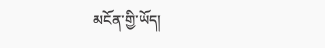མངོན་གྱི་ཡོད།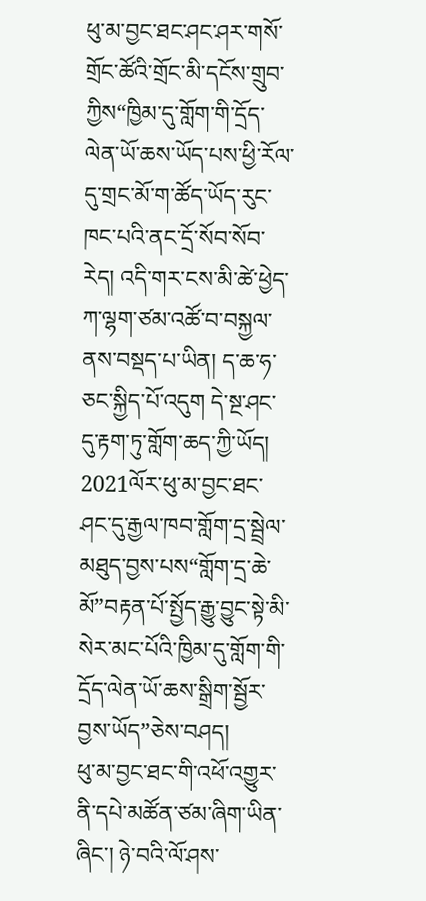ཕུ་མ་བྱང་ཐང་ཤང་ཤར་གསོ་གྲོང་ཚོའི་གྲོང་མི་དངོས་གྲུབ་ཀྱིས“ཁྱིམ་དུ་གློག་གི་དྲོད་ལེན་ཡོ་ཆས་ཡོད་པས་ཕྱི་རོལ་དུ་གྲང་མོ་ག་ཚོད་ཡོད་རུང་ཁང་པའི་ནང་དྲོ་སོབ་སོབ་རེད། འདི་གར་ངས་མི་ཚེ་ཕྱེད་ཀ་ལྷག་ཙམ་འཚོ་བ་བསྐྱལ་ནས་བསྡད་པ་ཡིན། ད་ཆ་ཧ་ཅང་སྐྱིད་པོ་འདུག དེ་སྔ་ཤང་དུ་རྟག་ཏུ་གློག་ཆད་ཀྱི་ཡོད། 2021ལོར་ཕུ་མ་བྱང་ཐང་ཤང་དུ་རྒྱལ་ཁབ་གློག་དྲ་སྦྲེལ་མཐུད་བྱས་པས“གློག་དྲ་ཆེ་མོ”བརྟན་པོ་སྤྱོད་རྒྱུ་བྱུང་སྟེ་མི་སེར་མང་པོའི་ཁྱིམ་དུ་གློག་གི་དྲོད་ལེན་ཡོ་ཆས་སྒྲིག་སྦྱོར་བྱས་ཡོད”ཅེས་བཤད།
ཕུ་མ་བྱང་ཐང་གི་འཕོ་འགྱུར་ནི་དཔེ་མཚོན་ཙམ་ཞིག་ཡིན་ཞིང་། ཉེ་བའི་ལོ་ཤས་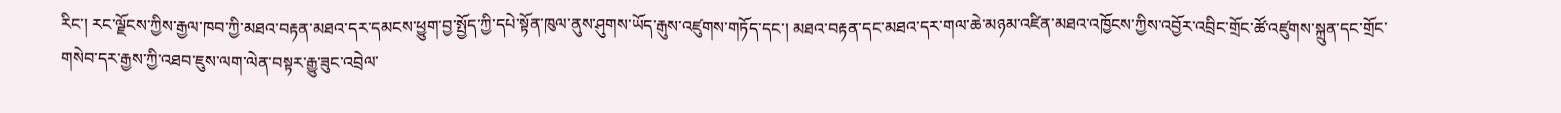རིང་། རང་ལྗོངས་ཀྱིས་རྒྱལ་ཁབ་ཀྱི་མཐའ་བརྟན་མཐའ་དར་དམངས་ཕྱུག་བྱ་སྤྱོད་ཀྱི་དཔེ་སྟོན་ཁུལ་ནུས་ཤུགས་ཡོད་རྒུས་འཛུགས་གཏོད་དང་། མཐའ་བརྟན་དང་མཐའ་དར་གལ་ཆེ་མཉམ་འཛིན་མཐའ་འཁྱོངས་ཀྱིས་འབྱོར་འབྲིང་གྲོང་ཚོ་འཛུགས་སྐྲུན་དང་གྲོང་གསེབ་དར་རྒྱས་ཀྱི་འཐབ་ཇུས་ལག་ལེན་བསྟར་རྒྱུ་ཟུང་འབྲེལ་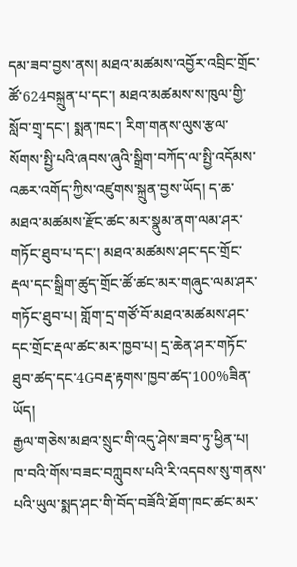དམ་ཟབ་བྱས་ནས། མཐའ་མཚམས་འབྱོར་འབྲིང་གྲོང་ཚོ་624བསྐྲུན་པ་དང་། མཐའ་མཚམས་ས་ཁུལ་གྱི་སློབ་གྲྭ་དང་། སྨན་ཁང་། རིག་གནས་ལུས་རྩལ་སོགས་སྤྱི་པའི་ཞབས་ཞུའི་སྒྲིག་བཀོད་ལ་སྤྱི་འདོམས་འཆར་འགོད་ཀྱིས་འཛུགས་སྐྲུན་བྱས་ཡོད། ད་ཆ་མཐའ་མཚམས་རྫོང་ཚང་མར་སྣུམ་ནག་ལམ་ཤར་གཏོང་ཐུབ་པ་དང་། མཐའ་མཚམས་ཤང་དང་གྲོང་རྡལ་དང་སྒྲིག་ཚུད་གྲོང་ཚོ་ཚང་མར་གཞུང་ལམ་ཤར་གཏོང་ཐུབ་པ། གློག་དྲ་གཙོ་བོ་མཐའ་མཚམས་ཤང་དང་གྲོང་རྡལ་ཚང་མར་ཁྱབ་པ། དྲ་ཆེན་ཤར་གཏོང་ཐུབ་ཚད་དང་4Gབརྡ་རྟགས་ཁྱབ་ཚད་100%ཟིན་ཡོད།
རྒྱལ་གཅེས་མཐའ་སྲུང་གི་འདུ་ཤེས་ཟབ་ཏུ་ཕྱིན་པ།
ཁ་བའི་གོས་བཟང་བཀླུབས་པའི་རི་འདབས་སུ་གནས་པའི་ཡུལ་སྨད་ཤང་གི་བོད་བཟོའི་ཐོག་ཁང་ཚང་མར་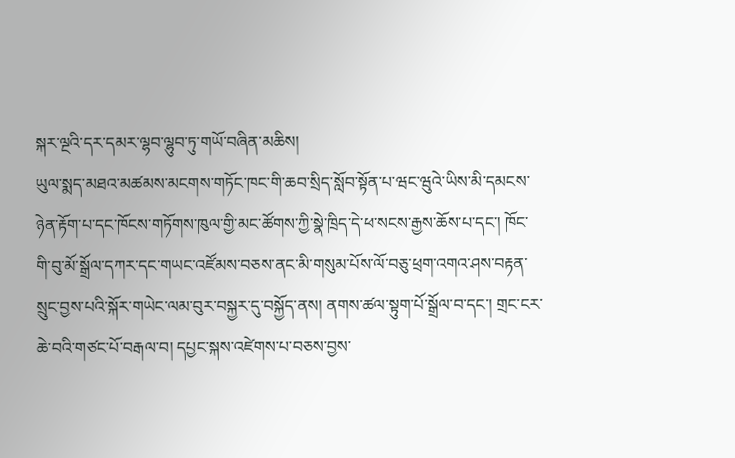སྐར་ལྔའི་དར་དམར་ལྷབ་ལྷུབ་ཏུ་གཡོ་བཞིན་མཆིས།
ཡུལ་སྨད་མཐའ་མཚམས་མངགས་གཏོང་ཁང་གི་ཆབ་སྲིད་སློབ་སྟོན་པ་ཝང་ཝུའེ་ཡིས་མི་དམངས་ཉེན་རྟོག་པ་དང་ཁོངས་གཏོགས་ཁུལ་གྱི་མང་ཚོགས་ཀྱི་སྣེ་ཁྲིད་དེ་ཕ་སངས་རྒྱས་ཆོས་པ་དང་། ཁོང་གི་བུ་མོ་སྒྲོལ་དཀར་དང་གཡང་འཛོམས་བཅས་ནང་མི་གསུམ་པོས་ལོ་བཅུ་ཕྲག་འགའ་ཤས་བརྟན་སྲུང་བྱས་པའི་སྐོར་གཡེང་ལམ་བུར་བསྐྱར་དུ་བསྐྱོད་ནས། ནགས་ཚལ་སྟུག་པོ་སྒྲོལ་བ་དང་། གྲང་ངར་ཆེ་བའི་གཙང་པོ་བརྒལ་བ། དཔྱང་སྐས་འཛེགས་པ་བཅས་བྱས་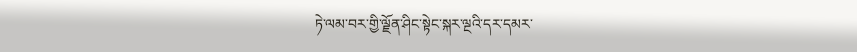ཏེ་ལམ་བར་གྱི་ལྗོན་ཤིང་སྟེང་སྐར་ལྔའི་དར་དམར་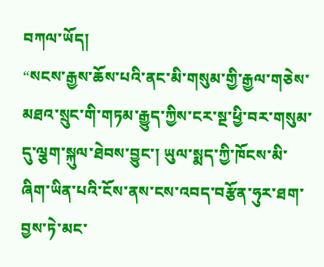བཀལ་ཡོད།
“སངས་རྒྱས་ཆོས་པའི་ནང་མི་གསུམ་གྱི་རྒྱལ་གཅེས་མཐའ་སྲུང་གི་གཏམ་རྒྱུད་ཀྱིས་ངར་སྔ་ཕྱི་བར་གསུམ་དུ་ལྕག་སྐུལ་ཐེབས་བྱུང་། ཡུལ་སྨད་ཀྱི་ཁོངས་མི་ཞིག་ཡིན་པའི་ངོས་ནས་ངས་འབད་བརྩོན་ཧུར་ཐག་བྱས་ཏེ་མང་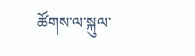ཚོགས་ལ་སྐུལ་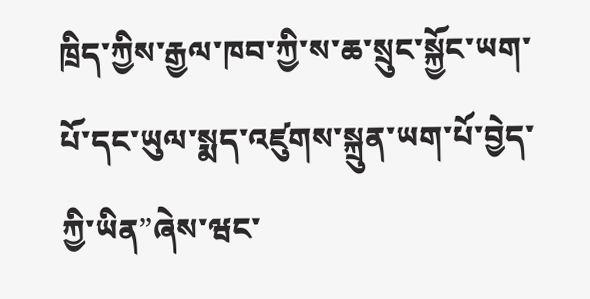ཁྲིད་ཀྱིས་རྒྱལ་ཁབ་ཀྱི་ས་ཆ་སྲུང་སྐྱོང་ཡག་པོ་དང་ཡུལ་སྨད་འཛུགས་སྐྲུན་ཡག་པོ་བྱེད་ཀྱི་ཡིན”ཞེས་ཝང་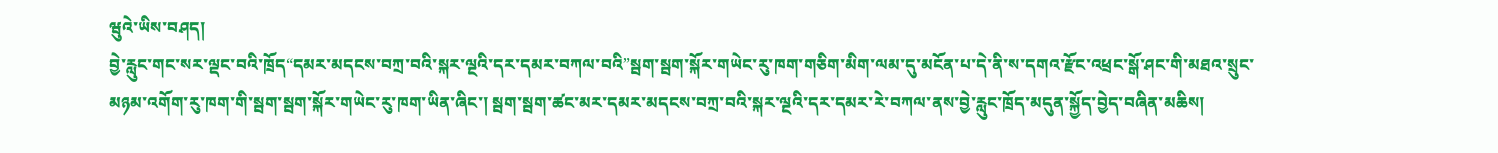ཝུའེ་ཡིས་བཤད།
བྱེ་རླུང་གང་སར་ལྡང་བའི་ཁྲོད“དམར་མདངས་བཀྲ་བའི་སྐར་ལྔའི་དར་དམར་བཀལ་བའི”སྦག་སྦག་སྐོར་གཡེང་རུ་ཁག་གཅིག་མིག་ལམ་དུ་མངོན་པ་དེ་ནི་ས་དགའ་རྫོང་འཕྲང་སྒོ་ཤང་གི་མཐའ་སྲུང་མཉམ་འགོག་རུ་ཁག་གི་སྦག་སྦག་སྐོར་གཡེང་རུ་ཁག་ཡིན་ཞིང་། སྦག་སྦག་ཚང་མར་དམར་མདངས་བཀྲ་བའི་སྐར་ལྔའི་དར་དམར་རེ་བཀལ་ནས་བྱེ་རླུང་ཁྲོད་མདུན་སྐྱོད་བྱེད་བཞིན་མཆིས།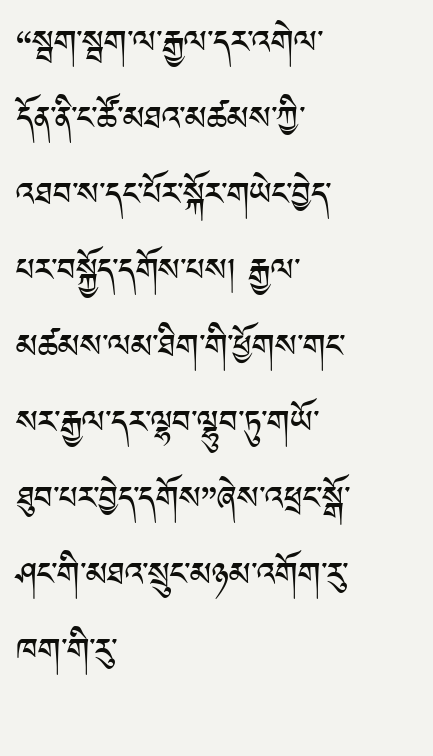“སྦག་སྦག་ལ་རྒྱལ་དར་འགེལ་དོན་ནི་ང་ཚོ་མཐའ་མཚམས་ཀྱི་འཐབ་ས་དང་པོར་སྐོར་གཡེང་བྱེད་པར་བསྐྱོད་དགོས་པས། རྒྱལ་མཚམས་ལམ་ཐིག་གི་ཕྱོགས་གང་སར་རྒྱལ་དར་ལྷབ་ལྷུབ་ཏུ་གཡོ་ཐུབ་པར་བྱེད་དགོས”ཞེས་འཕྲང་སྒོ་ཤང་གི་མཐའ་སྲུང་མཉམ་འགོག་རུ་ཁག་གི་རུ་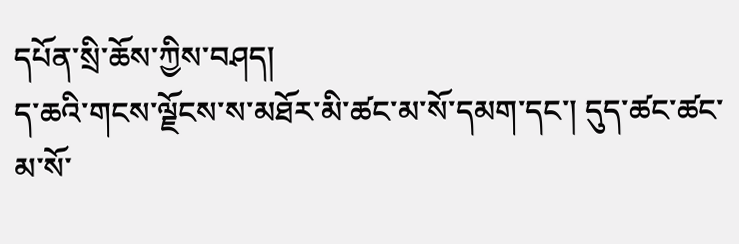དཔོན་སྲི་ཆོས་ཀྱིས་བཤད།
ད་ཆའི་གངས་ལྗོངས་ས་མཐོར་མི་ཚང་མ་སོ་དམག་དང་། དུད་ཚང་ཚང་མ་སོ་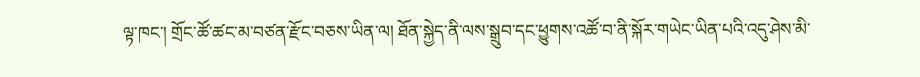ལྟ་ཁང་། གྲོང་ཚོ་ཚང་མ་བཙན་རྫོང་བཅས་ཡིན་ལ། ཐོན་སྐྱེད་ནི་ལས་སྒྲུབ་དང་ཕྱུགས་འཚོ་བ་ནི་སྐོར་གཡེང་ཡིན་པའི་འདུ་ཤེས་མི་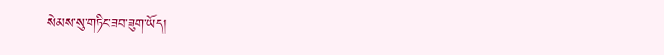སེམས་སུ་གཏིང་ཟབ་ཟུག་ཡོད།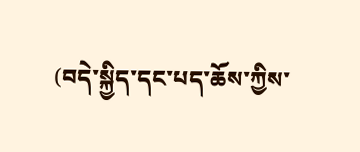(བདེ་སྐྱིད་དང་པད་ཆོས་ཀྱིས་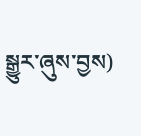སྒྱུར་ཞུས་བྱས)